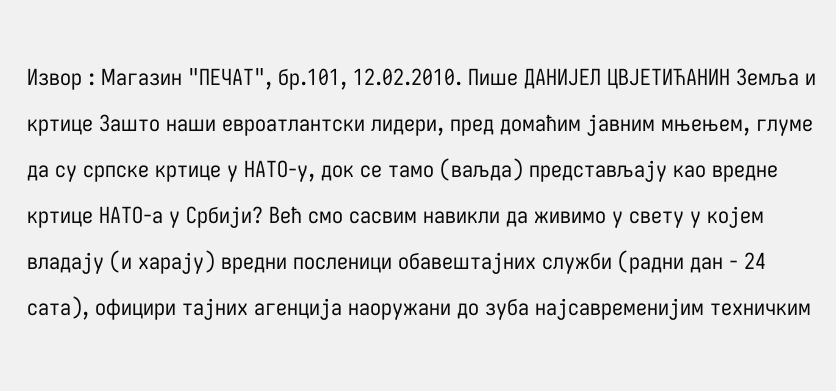Извор : Магазин "ПЕЧАТ", бр.101, 12.02.2010. Пише ДАНИЈЕЛ ЦВЈЕТИЋАНИН Земља и кртице Зашто наши евроатлантски лидери, пред домаћим јавним мњењем, глуме да су српске кртице у НАТО-у, док се тамо (ваљда) представљају као вредне кртице НАТО-а у Србији? Већ смо сасвим навикли да живимо у свету у којем владају (и харају) вредни посленици обавештајних служби (радни дан - 24 сата), официри тајних агенција наоружани до зуба најсавременијим техничким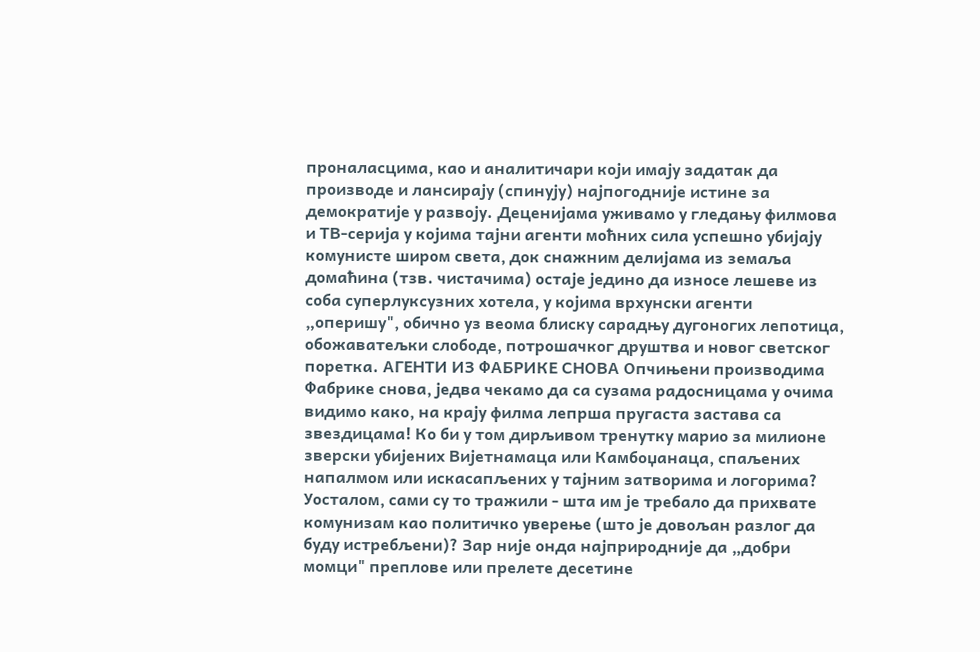проналасцима, као и аналитичари који имају задатак да производе и лансирају (спинују) најпогодније истине за демократије у развоју. Деценијама уживамо у гледању филмова и ТВ-серија у којима тајни агенти моћних сила успешно убијају комунисте широм света, док снажним делијама из земаља домаћина (тзв. чистачима) остаје једино да износе лешеве из соба суперлуксузних хотела, у којима врхунски агенти „оперишу", обично уз веома блиску сарадњу дугоногих лепотица, обожаватељки слободе, потрошачког друштва и новог светског поретка. АГЕНТИ ИЗ ФАБРИКЕ СНОВА Опчињени производима Фабрике снова, једва чекамо да са сузама радосницама у очима видимо како, на крају филма лепрша пругаста застава са звездицама! Ко би у том дирљивом тренутку марио за милионе зверски убијених Вијетнамаца или Камбоџанаца, спаљених напалмом или искасапљених у тајним затворима и логорима? Уосталом, сами су то тражили - шта им је требало да прихвате комунизам као политичко уверење (што је довољан разлог да буду истребљени)? Зар није онда најприродније да „добри момци" преплове или прелете десетине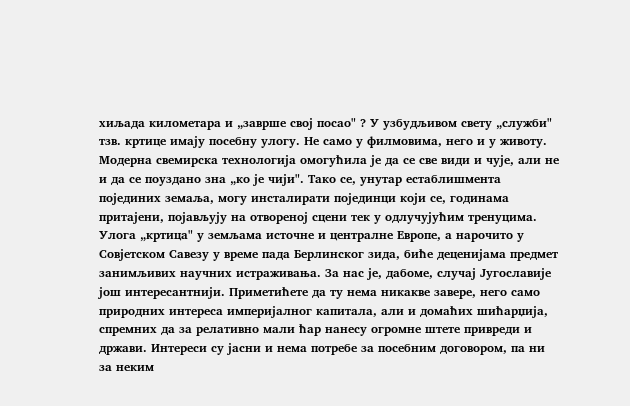хиљада километара и „заврше свој посао" ? У узбудљивом свету „служби" тзв. кртице имају посебну улогу. Не само у филмовима, него и у животу. Модерна свемирска технологија омогућила је да се све види и чује, али не и да се поуздано зна „ко је чији". Тако се, унутар естаблишмента појединих земаља, могу инсталирати појединци који се, годинама притајени, појављују на отвореној сцени тек у одлучујућим тренуцима. Улога „кртица" у земљама источне и централне Европе, а нарочито у Совјетском Савезу у време пада Берлинског зида, биће деценијама предмет занимљивих научних истраживања. За нас је, дабоме, случај Југославије још интересантнији. Приметићете да ту нема никакве завере, него само природних интереса империјалног капитала, али и домаћих шићарџија, спремних да за релативно мали ћар нанесу огромне штете привреди и држави. Интереси су јасни и нема потребе за посебним договором, па ни за неким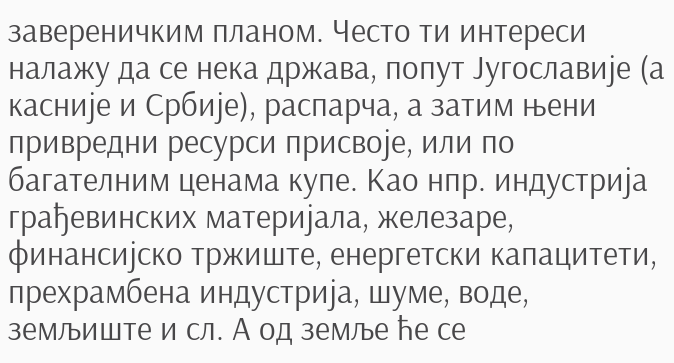завереничким планом. Често ти интереси налажу да се нека држава, попут Југославије (а касније и Србије), распарча, а затим њени привредни ресурси присвоје, или по багателним ценама купе. Као нпр. индустрија грађевинских материјала, железаре, финансијско тржиште, енергетски капацитети, прехрамбена индустрија, шуме, воде, земљиште и сл. А од земље ће се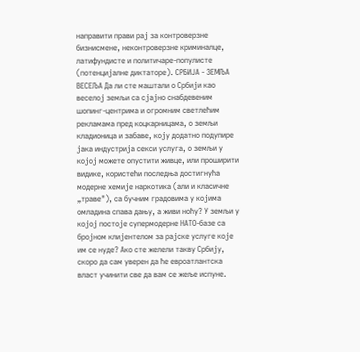направити прави рај за контроверзне бизнисмене, неконтроверзне криминалце, латифундисте и политичаре-популисте (потенцијалне диктаторе). СРБИЈА - ЗЕМЉА ВЕСЕЉА Да ли сте маштали о Србији као веселој земљи са сјајно снабдевеним шопинг-центрима и огромним светлећим рекламама пред коцкарницама, о земљи кладионица и забаве, коју додатно подупире јака индустрија секси услуга, о земљи у којој можете опустити живце, или проширити видике, користећи последња достигнућа модерне хемије наркотика (али и класичне „траве"), са бучним градовима у којима омладина спава дању, а живи ноћу? У земљи у којој постоје супермодерне НАТО-базе са бројном клијентелом за рајске услуге које им се нуде? Ако сте желели такву Србију, скоро да сам уверен да ће евроатлантска власт учинити све да вам се жеље испуне.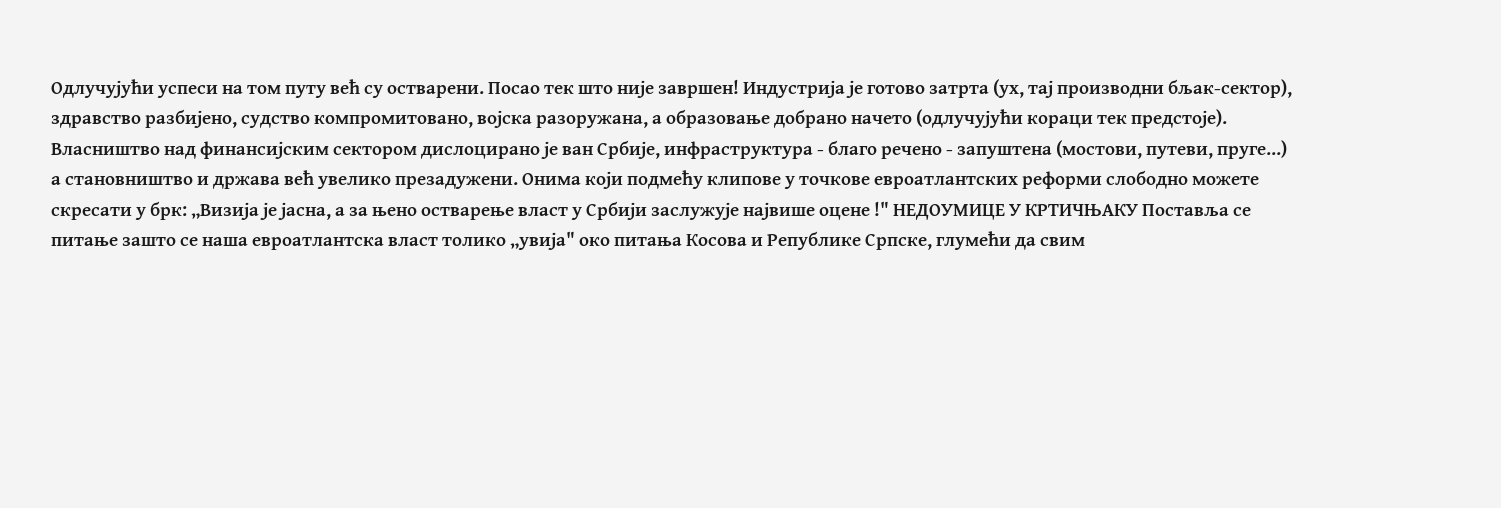Одлучујући успеси на том путу већ су остварени. Посао тек што није завршен! Индустрија је готово затрта (ух, тај производни бљак-сектор), здравство разбијено, судство компромитовано, војска разоружана, а образовање добрано начето (одлучујући кораци тек предстоје). Власништво над финансијским сектором дислоцирано је ван Србије, инфраструктура - благо речено - запуштена (мостови, путеви, пруге...) а становништво и држава већ увелико презадужени. Онима који подмећу клипове у точкове евроатлантских реформи слободно можете скресати у брк: „Визија је јасна, а за њено остварење власт у Србији заслужује највише оцене !" НЕДОУМИЦЕ У КРТИЧЊАКУ Поставља се питање зашто се наша евроатлантска власт толико „увија" око питања Косова и Републике Српске, глумећи да свим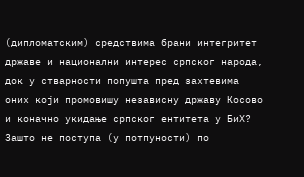(дипломатским) средствима брани интегритет државе и национални интерес српског народа, док у стварности попушта пред захтевима оних који промовишу независну државу Косово и коначно укидање српског ентитета у БиХ? Зашто не поступа (у потпуности) по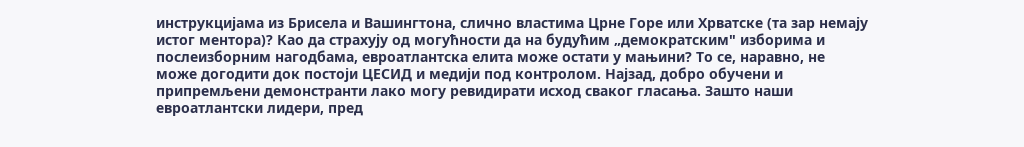инструкцијама из Брисела и Вашингтона, слично властима Црне Горе или Хрватске (та зар немају истог ментора)? Као да страхују од могућности да на будућим „демократским" изборима и послеизборним нагодбама, евроатлантска елита може остати у мањини? То се, наравно, не може догодити док постоји ЦЕСИД и медији под контролом. Најзад, добро обучени и припремљени демонстранти лако могу ревидирати исход сваког гласања. Зашто наши евроатлантски лидери, пред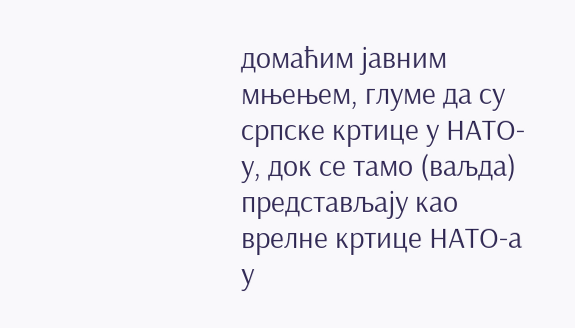домаћим јавним мњењем, глуме да су српске кртице у НАТО-у, док се тамо (ваљда) представљају као врелне кртице НАТО-а у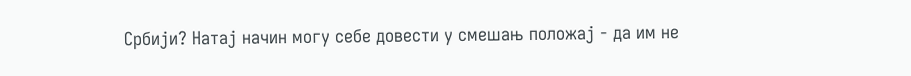Србији? Натај начин могу себе довести у смешањ положај - да им не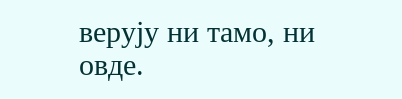верују ни тамо, ни овде.